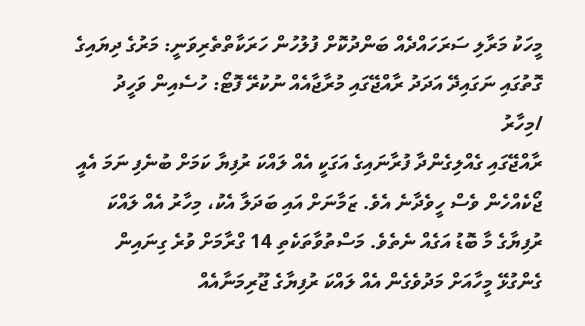މީހަކު މަރާލި ސަރަހައްދެއް ބަންދުކޮށް ފުލުހުން ހަރަކާތްތެރިވަނީ: މަރުގެ ދިޔައިގެ ގޮތުގައި ނަގައިދޭ އަދަދު ރާއްޖޭގައި މުރާޖާއެއް ނުކުރޭ ފޮޓޯ: ހުސެއިން ވަހީދު /މިހާރު
ރާއްޖޭގައި ގެއްލިގެންދާ ފުރާނައިގެ އަގަކީ އެއް ލައްކަ ރުފިޔާ ކަމަށް ބުނެފި ނަމަ އެއީ ޖޯކެއްހެން ވެސް ހީވެދާނެ އެވެ. ޒަމާނަށް އައި ބަދަލާ އެކު، މިހާރު އެއް ލައްކަ ރުފިޔާގެ މާ ބޮޑު އަގެއް ނެތެވެ. މަސްތުވާތަކެތި 14 ގްރާމަށް ވުރެ ގިނައިން ގެންގުޅޭ މީހާއަށް މަދުވެގެން އެއް ލައްކަ ރުފިޔާގެ ޖޫރިމަނާއެއް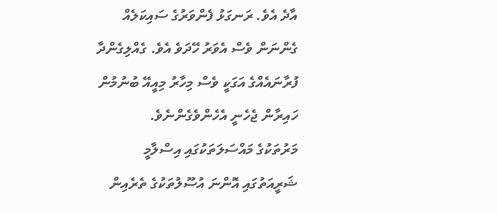އާދެ އެވެ. ރަނގަޅު ފެންވަރުގެ ސައިކަލެއް ގެންނަން ވެސް އެވަރު ހޭދަވެ އެވެ. ގެއްލިގެންދާ ފުރާނައެއްގެ އަގަކީ ވެސް މިހާރު މިއީއޭ ބުނުމުން ހައިރާން ޖެހެނީ އެހެންވެގެންނެވެ.
މަރުތަކުގެ މައްސަލަތަކުގައި އިސްލާމީ ޝަރީއަތުގައި އޮންނަ އުސޫލުތަކުގެ ތެރެއިން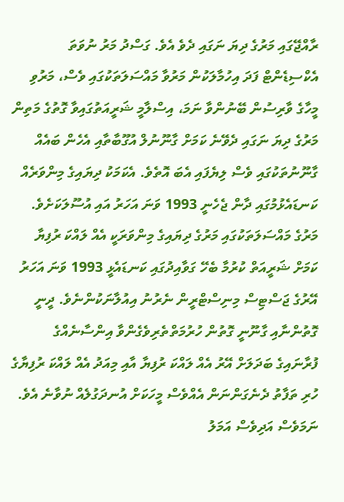ރާއްޖޭގައި މަރުގެ ދިޔަ ނަގައި ދެވެ އެވެ. ގަސްދު މަރު ނުވަތަ އެކްސިޑެންޓް ފަދަ އިހުމާލަކުން މަރުވާ މައްސަލަތަކުގައި ވެސް، މަރުވި މީހާގެ ވާރިސުން ބޭނުންވާ ނަމަ، އިސްލާމީ ޝަރީއަތުގައިވާ ގޮތުގެ މަތިން މަރުގެ ދިޔަ ނަގައި ދެވޭނެ ކަމަށް ގާނޫނުލް އުގޫބާތާއި އެހެން ބައެއް ގާނޫނުތަކުގައި ވެސް ލިޔެފައި އެބަ އޮތެވެ. އެކަމަކު ދިޔައިގެ މިންވަރެއް ކަނޑައެޅުމުގައި ދާން ޖެހެނީ 1993 ވަނަ އަހަރު އައި އުސޫލަކަށެވެ.
މަރުގެ މައްސަލަތަކުގައި މަރުގެ ދިޔައިގެ މިންވަރަކީ އެއް ލައްކަ ރުފިޔާ ކަމަށް ޝަރީއަތް ކުރުމާ ބެހޭ ގަވާއިދުގައި ކަނޑައެޅީ 1993 ވަނަ އަހަރު އޭރުގެ ޖަސްޓިސް މިނިސްޓްރީން ނެރުނު އިއުލާނަކުންނެވެ. ދީނީ ގޮތުންނާއި ގާނޫނީ ގޮތުން ހުރުމަތްތެރިވެގެންވާ އިންސާނެއްގެ ފުރާނައިގެ ބަދަލަށް އޭރު އެއް ލައްކަ ރުފިޔާ އާއި މިއަދު އެއް ލައްކަ ރުފިޔާގެ ހުރި ތަފާތު ދެނެގަންނަން އެއްވެސް މީހަކަށް އުނދަގުލެއް ނުވާނެ އެވެ. ނަމަވެސް އަދިވެސް އަމަލު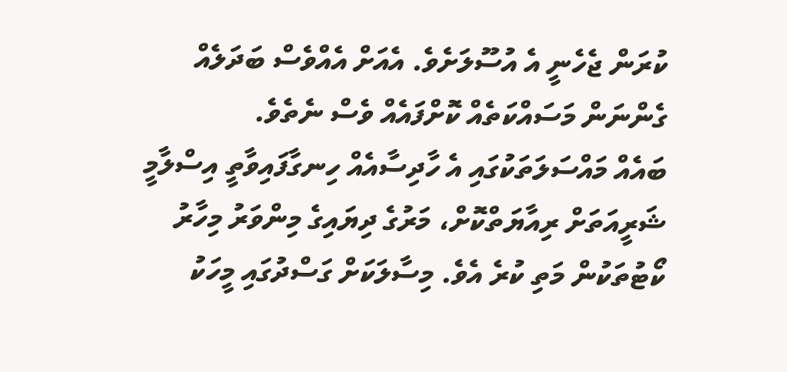ކުރަން ޖެހެނީ އެ އުސޫލަށެވެ. އެއަށް އެއްވެސް ބަދަލެއް ގެންނަން މަސައްކަތެއް ކޮށްފައެއް ވެސް ނެތެވެ.
ބައެއް މައްސަލަތަކުގައި އެ ހާދިސާއެއް ހިނގާފައިވާތީ އިސްލާމީ ޝަރީއަތަށް ރިއާޔަތްކޮށް، މަރުގެ ދިޔައިގެ މިންވަރު މިހާރު ކޯޓުތަކުން މަތި ކުރެ އެވެ. މިސާލަކަށް ގަސްދުގައި މީހަކު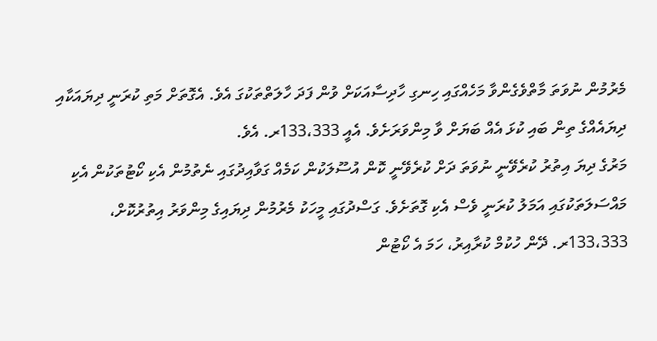މެރުމުން ނުވަތަ މާތްވެގެންވާ މަހެއްގައި ހިނގި ހާދިސާއަކަށް ވުން ފަދަ ހާލަތްތަކުގަ އެވެ. އެގޮތަށް މަތި ކުރަނީ ދިޔައަކާއި ދިޔައެއްގެ ތިން ބައި ކުޅަ އެއް ބަޔަށް ވާ މިންވަރަށެވެ. އެއީ 133،333ރ. އެވެ.
މަރުގެ ދިޔަ އިތުރު ކުރެވޭނީ ނުވަތަ ދަށް ކުރެވޭނީ ކޮން އުސޫލަކުން ކަމެއް ގަވާއިދުގައި ނެތުމުން އެކި ކޯޓުތަކުން އެކި މައްސަލަތަކުގައި އަމަލު ކުރަނީ ވެސް އެކި ގޮތަށެވެ. ގަސްދުގައި މީހަކު މެރުމުން ދިޔައިގެ މިންވަރު އިތުރުކޮށް، 133،333ރ. ދޭން ހުކުމް ކުރާއިރު، ހަމަ އެ ކޯޓުން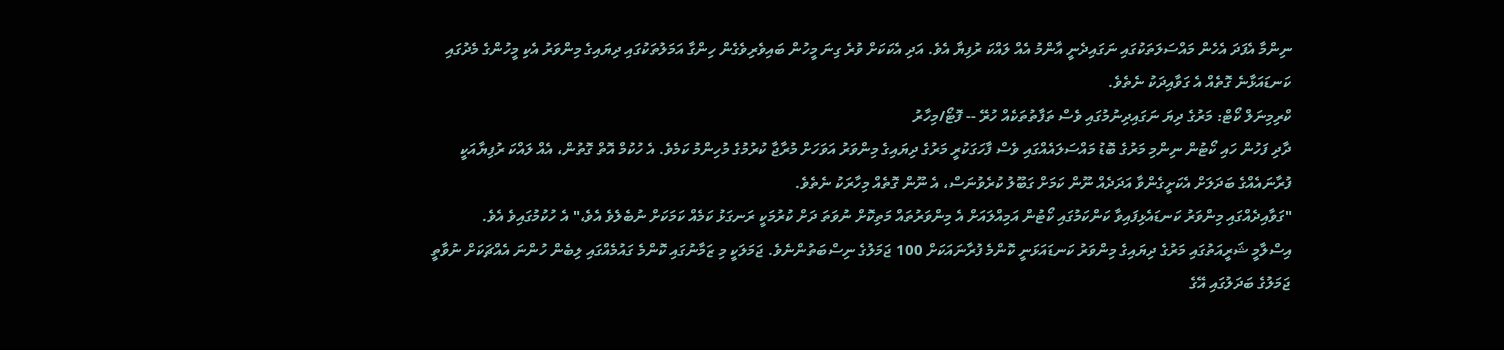ނިންމާ އެފަދަ އެހެން މައްސަލަތަކުގައި ނަގައިދެނީ އާންމު އެއް ލައްކަ ރުފިޔާ އެވެ. އަދި އެކަކަށް ވުރެ ގިނަ މީހުން ބައިވެރިވެގެން ހިންގާ އަމަލުތަކުގައި ދިޔައިގެ މިންވަރު އެކި މީހުންގެ މެދުގައި ކަނޑައަޅާނެ ގޮތެއް އެ ގަވާއިދަކު ނެތެވެ.
ކްރިމިނަލް ކޯޓް: މަރުގެ ދިޔަ ނަގައިދިނުމުގައި ވެސް ތަފާތުތަކެއް ހުރޭ -- ފޮޓޯ/މިހާރު
ދާދި ފަހުން ހައި ކޯޓުން ނިންމި މަރުގެ ބޮޑު މައްސަލައެއްގައި ވެސް ފާހަގަކުރީ މަރުގެ ދިޔައިގެ މިންވަރު އަވަހަށް މުރާޖާ ކުރުމުގެ މުހިންމު ކަމެވެ. އެ ހުކުމް އޮތް ގޮތުން، އެއް ލައްކަ ރުފިޔާއަކީ ފުރާނައެއްގެ ބަދަލަށް އެކަށީގެންވާ އަދަދެއް ނޫން ކަމަށް ގަބޫލު ކުރެވުނަސް، އެ ނޫން ގޮތެއް މިހާރަކު ނެތެވެ.
"ގަވާއިދެއްގައި މިންވަރު ކަނޑައެޅިފައިވާ ކަންކަމުގައި ކޯޓުން އަމިއްލައަށް އެ މިންވަރުތައް މަތިކޮށް ނުވަތަ ދަށް ކުރުމަކީ ރަނގަޅު ކަމެއް ކަމަކަށް ނުބެލެވެ އެވެ،" އެ ހުކުމުގައިވެ އެވެ.
އިސްލާމީ ޝަރީއަތުގައި މަރުގެ ދިޔައިގެ މިންވަރު ކަނޑައަޅަނީ ކޮންމެ ފުރާނައަކަށް 100 ޖަމަލުގެ ނިސްބަތުންނެވެ. ޖަމަލަކީ މި ޒަމާނުގައި ކޮންމެ ގައުމެއްގައި ލިބެން ހުންނަ އެއްޗަކަށް ނުވާތީ ޖަމަލުގެ ބަދަލުގައި އޭގެ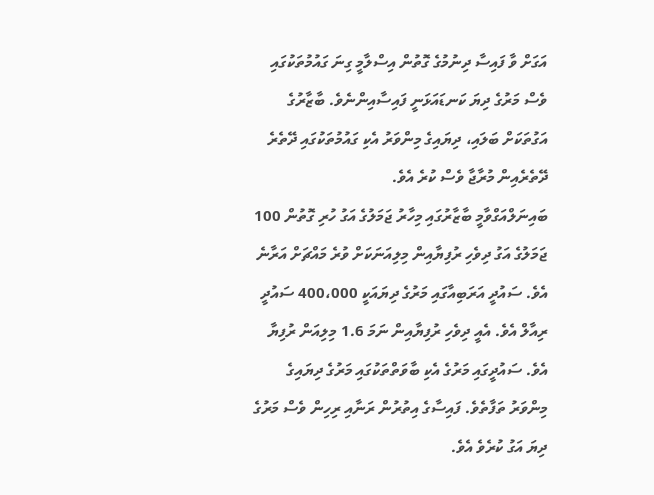އަގަށް ވާ ފައިސާ ދިނުމުގެ ގޮތުން އިސްލާމީ ގިނަ ގައުމުތަކުގައި ވެސް މަރުގެ ދިޔަ ކަނޑައަޅަނީ ފައިސާއިންނެވެ. ބާޒާރުގެ އަގުތަކަށް ބަލައި، ދިޔައިގެ މިންވަރު އެކި ގައުމުތަކުގައި ދޭތެރެ ދޭތެރެއިން މުރާޖާ ވެސް ކުރެ އެވެ.
ބައިނަލްއަގްވާމީ ބާޒާރުގައި މިހާރު ޖަމަލުގެ އަގު ހުރި ގޮތުން 100 ޖަމަލުގެ އަގު ދިވެހި ރުފިޔާއިން މިލިއަނަކަށް ވުރެ މައްޗަށް އަރާނެ އެވެ. ސައުދީ އަރަބިއާގައި މަރުގެ ދިޔައަކީ 400،000 ސައުދީ ރިއާލް އެވެ. އެއީ ދިވެހި ރުފިޔާއިން ނަމަ 1.6 މިލިއަން ރުފިޔާ އެވެ. ސައުދީގައި މަރުގެ އެކި ބާވަތްތަކުގައި މަރުގެ ދިޔައިގެ މިންވަރު ތަފާތެވެ. ފައިސާގެ އިތުރުން ރަނާއި ރިހިން ވެސް މަރުގެ ދިޔަ އަގު ކުރެވެ އެވެ.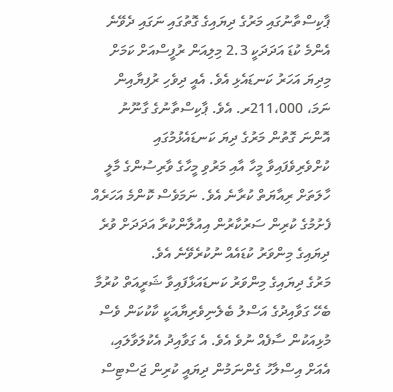ޕާކިސްތާނުގައި މަރުގެ ދިޔައިގެ ގޮތުގައި ނަގައި ދެވޭނެ އެންމެ ކުޑަ އަދަދަކީ 2.3 މިލިއަން ރުފީސްއަށް ކަމަށް މިދިޔަ އަހަރު ކަނޑައެޅި އެވެ. އެއީ ދިވެހި ރުފިޔާއިން ނަމަ، 211،000ރ. އެވެ. ޕާކިސްތާނުގެ ގާނޫނު އޮންނަ ގޮތުން މަރުގެ ދިޔަ ކަނޑައެޅުމުގައި ކުށްވެރިވެފައިވާ މީހާ އާއި މަރުވި މީހާގެ ވާރިސުންގެ މާލީ ހާލަތަށް ރިއާޔަތް ކުރާނެ އެވެ. ނަމަވެސް ކޮންމެ އަހަރެއް ފެށުމުގެ ކުރިން ސަރުކާރުން އިއުލާންކުރާ އަދަދަށް ވުރެ ދިޔައިގެ މިންވަރު ކުޑައެއް ނުކުރެވޭނެ އެވެ.
މަރުގެ ދިޔައިގެ މިންވަރު ކަނޑައަޅާފައިވާ ޝަރީއަތް ކުރުމާ ބެހޭ ގަވާއިދުގެ އަސްލު ބެލެނިވެރިޔާއަކީ ކާކުކަން ވެސް މުޅިއަކުން ސާފެއް ނުވެ އެވެ. އެ ގަވާއިދު އެކުލަވާލައި، އެއަށް އިސްލާހު ގެންނަމުން ދިޔައީ ކުރިން ޖަސްޓިސް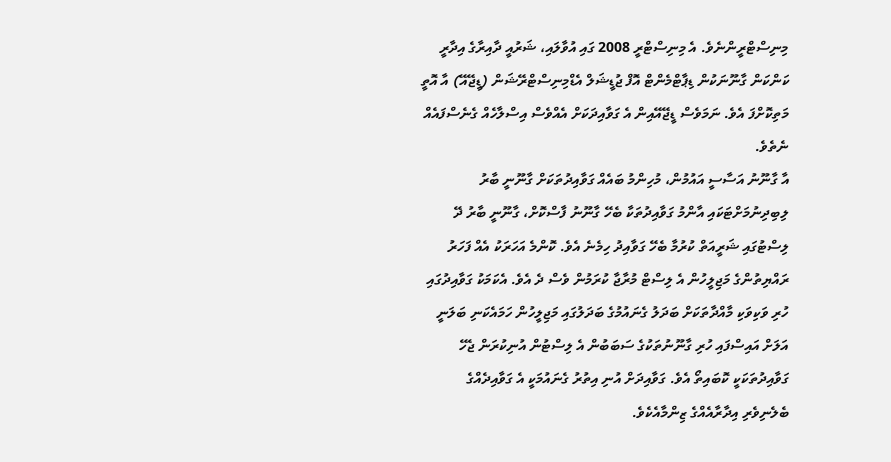މިނިސްޓްރީންނެވެ. އެ މިނިސްޓްރީ 2008 ގައި އުވާލައި، ޝަރުއީ ދާއިރާގެ އިދާރީ ކަންކަން ގާނޫނަކުން ޑިޕާޓްމެންޓް އޮފް ޖުޑީޝަލް އެޑްމިނިސްޓްރޭޝަން (ޑީޖޭއޭ) އާ އޮތީ މަތިކޮށްފަ އެވެ. ނަމަވެސް ޑީޖޭއޭއިން އެ ގަވާއިދަކަށް އެއްވެސް އިސްލާހެއް ގެނެސްފައެއް ނެތެވެ.
އާ ގާނޫނު އަސާސީ އައުމުން، މުހިންމު ބައެއް ގަވާއިދުތަކަށް ގާނޫނީ ބާރު ލިބިދިނުމަށްޓަކައި އާންމު ގަވާއިދުތަކާ ބެހޭ ގާނޫނު ފާސްކޮށް، ގާނޫނީ ބާރު ދޭ ލިސްޓުގައި ޝަރީއަތް ކުރުމާ ބެހޭ ގަވާއިދު ހިމެނެ އެވެ. ކޮންމެ އަހަރަކު އެއް ފަހަރު ރައްޔިތުންގެ މަޖިލީހުން އެ ލިސްޓް މުރާޖާ ކުރަމުން ވެސް ދެ އެވެ. އެކަމަކު ގަވާއިދުގައި ހުރި ވަކިވަކި މާއްދާތަކަށް ބަދަލު ގެނައުމުގެ ބަދަލުގައި މަޖިލީހުން ހަމައެކަނި ބަލަނީ އަލަށް އައިސްފައި ހުރި ގާނޫނުތަކުގެ ސަބަބުން އެ ލިސްޓުން އުނިކުރަން ޖެހޭ ގަވާއިދުތަކަކީ ކޮބައިތޯ އެވެ. ގަވާއިދަށް އުނި އިތުރު ގެނައުމަކީ އެ ގަވާއިދެއްގެ ބެލެނިވެރި އިދާރާއެއްގެ ޒިންމާއެކެވެ.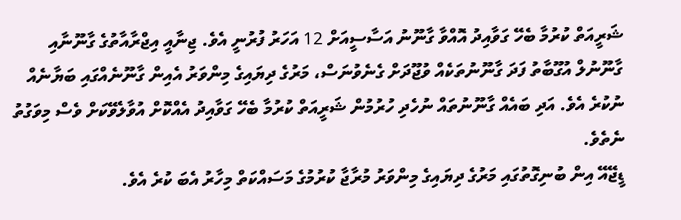ޝަރީއަތް ކުރުމާ ބެހޭ ގަވާއިދު އޮއްވާ ގާނޫނު އަސާސީއަށް 12 އަހަރު ފުރުނީ އެވެ. ޖިނާއީ އިޖްރާއާތުގެ ގާނޫނާއި ގާނޫނުލް އުގޫބާތު ފަދަ ގާނޫނުތަކެއް ވުޖޫދަށް ގެނެވުނަސް، މަރުގެ ދިޔައިގެ މިންވަރު އެއިން ގާނޫނެއްގައި ބަޔާނެއް ނުކުރެ އެވެ. އަދި ބައެއް ގާނޫނުތައް ނުހެދި ހުރުމުން ޝަރީއަތް ކުރުމާ ބެހޭ ގަވާއިދު އެއްކޮށް އުވާލެވޭކަށް ވެސް މިވަގުތު ނެތެވެ.
ޑީޖޭއޭ އިން ބުނިގޮތުގައި މަރުގެ ދިޔައިގެ މިންވަރު މުރާޖާ ކުރުމުގެ މަސައްކަތް މިހާރު އެބަ ކުރެ އެވެ.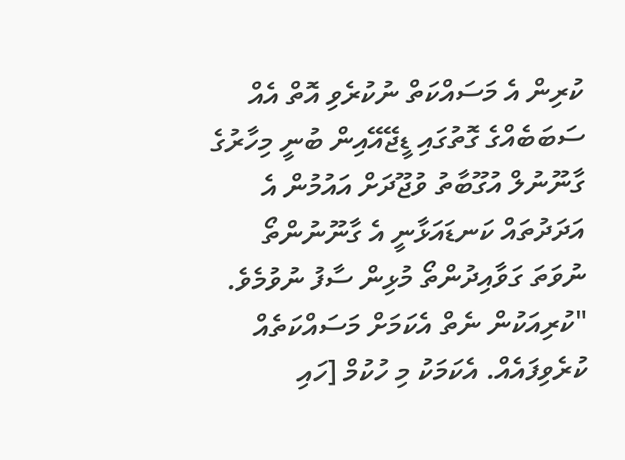ކުރިން އެ މަސައްކަތް ނުކުރެވި އޮތް އެއް ސަބަބެއްގެ ގޮތުގައި ޑީޖޭއޭއިން ބުނީ މިހާރުގެ ގާނޫނުލް އުގޫބާތު ވުޖޫދަށް އައުމުން އެ އަދަދުތައް ކަނޑައަޅާނީ އެ ގާނޫނުންތޯ ނުވަތަ ގަވާއިދުންތޯ މުޅިން ސާފު ނުވުމެވެ.
"ކުރިއަކުން ނެތް އެކަމަށް މަސައްކަތެއް ކުރެވިފައެއް. އެކަމަކު މި ހުކުމް [ހައި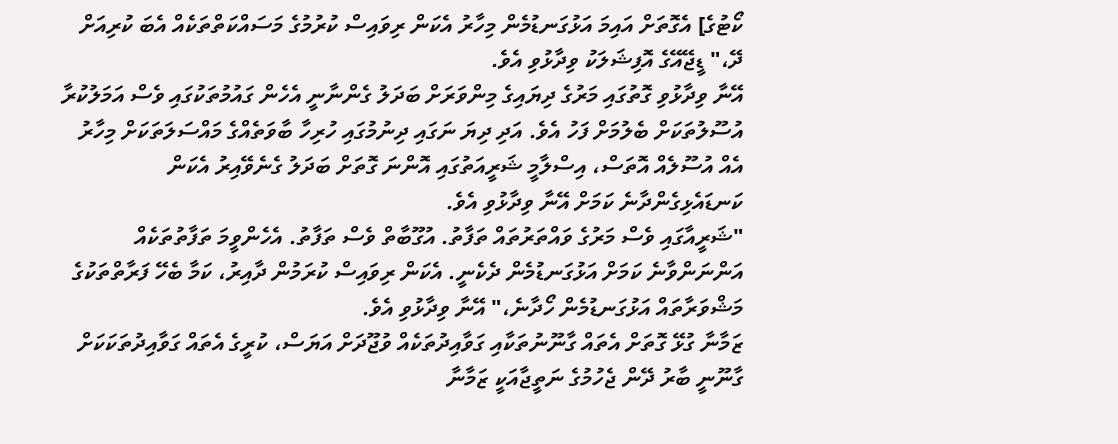ކޯޓުގެ] އެގޮތަށް އައިމަ އަޅުގަނޑުމެން މިހާރު އެކަން ރިވައިސް ކުރުމުގެ މަސައްކަތްތަކެއް އެބަ ކުރިއަށް ދޭ،" ޑީޖޭއޭގެ އޮފިޝަލަކު ވިދާޅުވި އެވެ.
އޭނާ ވިދާޅުވި ގޮތުގައި މަރުގެ ދިޔައިގެ މިންވަރަށް ބަދަލު ގެންނާނީ އެހެން ގައުމުތަކުގައި ވެސް އަމަލުކުރާ އުސޫލުތަކަށް ބެލުމަށް ފަހު އެވެ. އަދި ދިޔަ ނަގައި ދިނުމުގައި ހުރިހާ ބާވަތެއްގެ މައްސަލަތަކަށް މިހާރު އެއް އުސޫލެއް އޮތަސް، އިސްލާމީ ޝަރީއަތުގައި އޮންނަ ގޮތަށް ބަދަލު ގެނެވޭއިރު އެކަން ކަނޑައެޅިގެންދާނެ ކަމަށް އޭނާ ވިދާޅުވި އެވެ.
"ޝަރީއާގައި ވެސް މަރުގެ ވައްތަރުތައް ތަފާތު. އުގޫބާތް ވެސް ތަފާތު. އެހެންވީމަ ތަފާތުތަކެއް އަންނަންވާނެ ކަމަށް އަޅުގަނޑުމެން ދެކެނީ. އެކަން ރިވައިސް ކުރަމުން ދާއިރު، ކަމާ ބެހޭ ފަރާތްތަކުގެ މަޝްވަރާތައް އަޅުގަނޑުމެން ހޯދާނެ،" އޭނާ ވިދާޅުވި އެވެ.
ޒަމާނާ ގުޅޭ ގޮތަށް އެތައް ގާނޫނުތަކާއި ގަވާއިދުތަކެއް ވުޖޫދަށް އަޔަސް، ކުރީގެ އެތައް ގަވާއިދުތަކަކަށް ގާނޫނީ ބާރު ދޭން ޖެހުމުގެ ނަތީޖާއަކީ ޒަމާނާ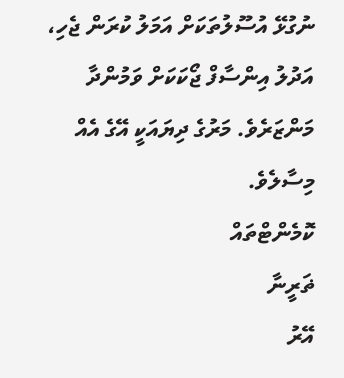ނުގުޅޭ އުސޫލުތަކަށް އަމަލު ކުރަން ޖެހި، އަދުލު އިންސާފް ޖޯކަކަށް ވަމުންދާ މަންޒަރެވެ. މަރުގެ ދިޔައަކީ އޭގެ އެއް މިސާލެވެ.
ކޮމެންޓްތައް
ޡަރީނާ
އޭރު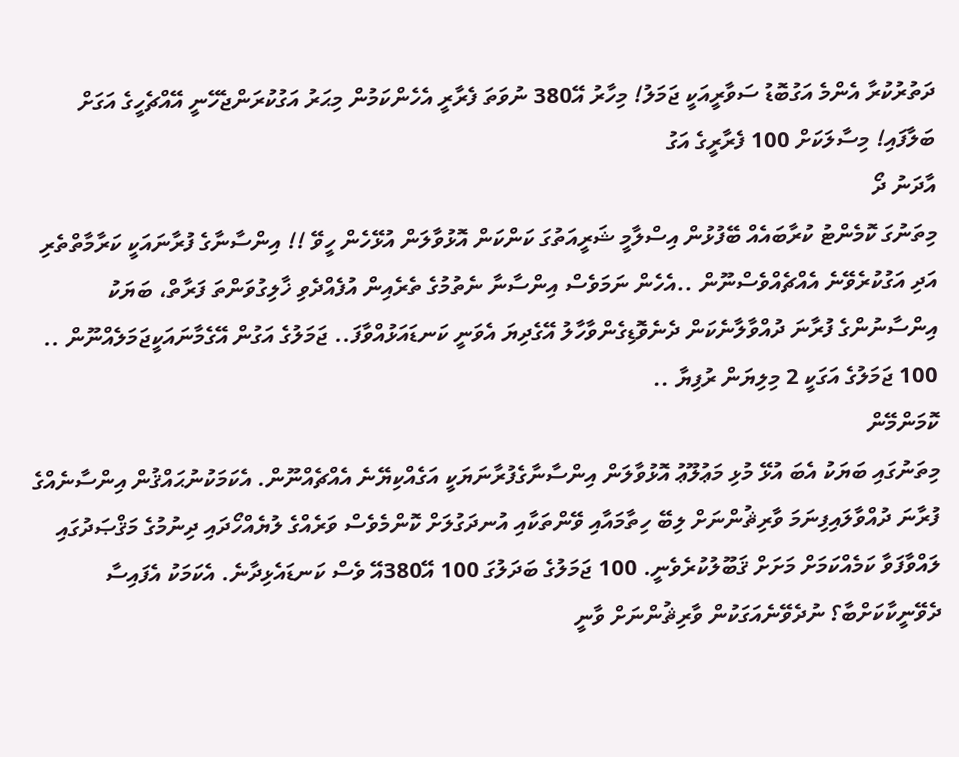ދަތުރުކުރާ އެންމެ އަގުބޮޑު ސަވާރީއަކީ ޖަމަލު! މިހާރު އޭ380 ނުވަތަ ފެރާރީ އެހެންކަމުން މިޙަރު އަގުކުރަންޖެހޭނީ އޭއްޗެހީގެ އަގަށް ބަލާފައި! މިސާލަކަށް 100 ފެރާރީގެ އަގު
އާދަނު ދޯ
މިތަނުގަ ކޮމެންޓު ކުރާބައެއް ބޭފުޅުން އިސްލާމީ ޝަރީއަތުގަ ކަންކަން އޮޅުވާލަން އުޅޭހެން ހީވޭ !! އިންސާނާގެ ފުރާނައަކީ ކަރާމާތްތެރި އަދި އަގުކުރެވޭނެ އެއްޗެއްވެސްނޫން ..އެހެން ނަމަވެސް އިންސާނާ ނެތުމުގެ ތެރެއިން އުފެއްދެވި ޚާލިގުވަންތަ ފަރާތް، ބަޔަކު އިންސާނުންގެ ފުރާނަ ދުއްވާލާނެކަން ދެނެވޮޑިގެންވާހާލު އޭގެދިޔަ އެވަނީ ކަނޑައަޅުއްވާފަ.. ޖަމަލުގެ އަގުން އޭގެމާނައަކީޖަމަލެއްނޫން .. 100 ޖަމަލުގެ އަގަކީ 2 މިލިޔަން ރުފިޔާ ..
ކޮމަންމޭން
މިތަނުގައި ބަޔަކު އެބަ އުޅޭ މުޅި މަޢުލޫޢު އޮޅުވާލަން އިންސާނާގެފުރާނަޔަކީ އަގެއްކިޔޭނެ އެއްޗެއްނޫން. އެކަމަކުނުޙައްޤުން އިންސާނެއްގެ ފުރާނަ ދުއްވާލައިފިނަމަ ވާރިޘުންނަށް ލިބޭ ހިތާމައާއި ވޭންތަކާއި އުނދަގުލަށް ކޮންމެވެސް ވަރެއްގެ ލުޔެއްހޯދައި ދިނުމުގެ މަޤްޞަދުގައި ލައްވާފަވާ ކަމެއްކަމަށް މަށަށް ޤަބޫލުކުރެވެނީ. 100 ޖަމަލުގެ ބަދަލުގަ 100 އޭ380އޭ ވެސް ކަނޑައެޅިދާނެ. އެކަމަކު އެފައިސާ ދެވޭނީކާކަށްބާ؟ ނުދެވޭނެއަގަކުން ވާރިޘުންނަށް ވާނީ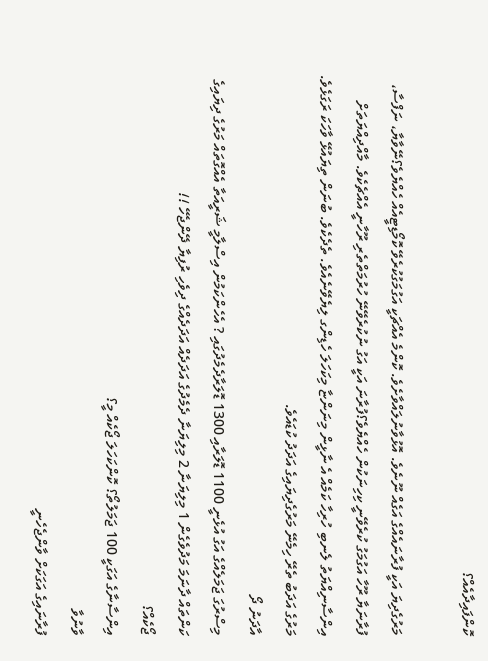ކޮންފައިދާއެއް؟

މަރުގެދިޔަ އަކީ ފުރާނައެއްގެ އަގެއް ނޫނެވެ. އޮޅުވާނުލައްވާށެވެ. ކޮންމެ އެއްޗަކީ އަގުމަގުކުރެވޭ ކޮމޯޑިޓީއެއް ހެއްޔެވެ؟ނޭވާޔާ، ނަފްސާ، ފުރާނަޔާ ރޫހާ އަގުމަގު ކުރެވޭނީ ކިހިނަކުން ހެއްޔެވެ؟ފުރާނަ އަކީ އަގު ނުކުރެވޭނޭ ހުރުމަތްތެރި ރޫހާނީ އެއްޗެކެވެ. މާއްދިއްޔަތަށް އިންސާނިއްޔަތު ލެނބި ހުރިހާ ކަމެއް އެ ނާޅީން މިނަންޏާ މިކަހަލަ ހެޑިންގ ލިޔެވޭނެއެވެ. ތެދެކެވެ. ބުނަން ތިޔައުޅޭ ވާހަކަ ރަގަޅެވެ. މަރުގެ އަދަބު ތެރޭ ހިމެނޭ މަރުގެދިޔައިގެ އަދަދު ކުޑައެވެ.
އާދަނު ދޯ
މިސްރުގަ ޖަމަލެއްގެ އަގު އުޅެނީ 1100 ޑޮލަރާއި 1300 ޑޮލަރާދެމެދުގައި ? އެހެންކަމުން އިސްލާމީ ޝަރީއަތާ އެއްގޮތައް މަރުގެ ދިޔައިގެ ކަންތައް ދާނަމަ މަދުވެގެން 1 މިލިޔަނާ 2 މިލިޔަނާ ދެމެދުގެ އަދަދެއް އަދަދެއްގެ ދިވެހި ރުފިޔާ ދޭންޖެހޭ !!
ޖޯކެއް؟
އިންސާނާގެ އަގަކީ 100 ޖަމަލުތޯ؟ ކޮންކަހަލަ ޖޯކެއް މީ؟
ވާނުވާ
ފުރާނައިގެ އަގަކަށް ވާންޖެހެނީ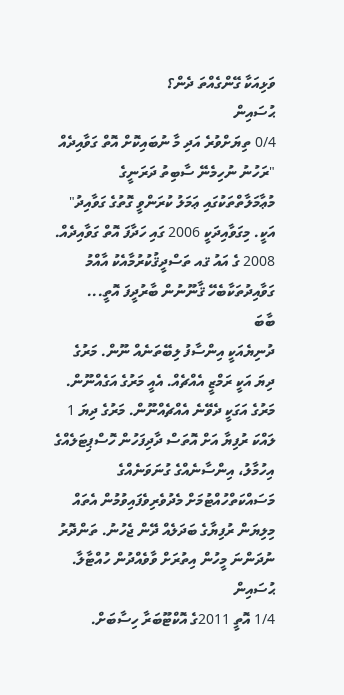ވަޅިއަކާ ގޭންގެއްތަ ދެން؟
ޙުސައިން
0/4 ތިޔަށްވުރެ އަދި މާ ނުބައިކޮށް އޮތް ގަވާއިދެއް "ރަހުނު ނުހިމެނޭ ސާބިތު ދަރަނީގެ މުޢާމަލާތްތަކުގައި ޢަމަލު ކުރަންވީ ގޮތުގެ ގަވާއިދު" އަކީ. މިގަވާއިދަކީ 2006 ގައި ހަދާފަ އޮތް ގަވާއިދެއް. 2008 ގެ އައު ޤއ ތަސްދީޤުކުރުމާއެކު އާއްމު ގަވާއިދުތަކާބެހޭ ޤާނޫނުން ބާރުދީފަ އޮތީ...
ބާބަ
ދުނިޔެއަކީ އިންސާފު ލިބޭތަނެއް ނޫން. މަރުގެ ދިޔަ އަކީ ރަމްޒީ އެއްޗެއް. އެއީ މަރުގެ އަގެއްނޫން. މަރުގެ އަގަކީ ދެވޭނެ އެއްޗެއްނޫން. މަރުގެ ދިޔަ 1 ލައްކަ ރުފިޔާ އަށް އޮތަސް ދާދިފަހުން ހޮސްޕިޓަލެއްގެ އިހުމާލު، އިންސާނެއްގެ ގުނަވަނެއްގެ މަސައްކަތްހުއްޓުމަށް މެދުވެރިވެފައިވުމުން އެތައް މިލިޔަން ރުފިޔާގެ ބަދަލެއް ދޭން ޖެހުނު. ތަންދޮރު ނުދަންނަ މީހުން އިތުރަށް ވާވެއްދުން ހުއްޓާލާ.
ޙުސައިން
1/4 އޮތީ 2011ގެ އޮކްޓޫބަރާ ހިސާބަށް.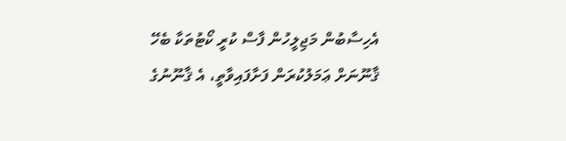އެހިސާބުން މަޖިލީހުން ފާސް ކުރީ ކޯޓުތަކާ ބެހޭ ޤާނޫނަށް ޢަމަލުކުރަން ފަށާފައިވާތީ، އެ ޤާނޫނުގެ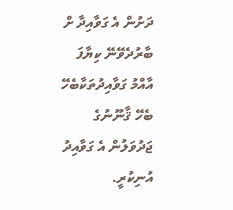ދަށުން އެ ގަވާއިދާ ށް ބާރުދެވޭނޭ ކިޔާފަ އާއްމު ގަވާއިދުތަކާބެހޭ ބެހޭ ޤާނޫނުގެ ޖަދުވަލުން އެ ގަވާއިދު އުނިކުރީ.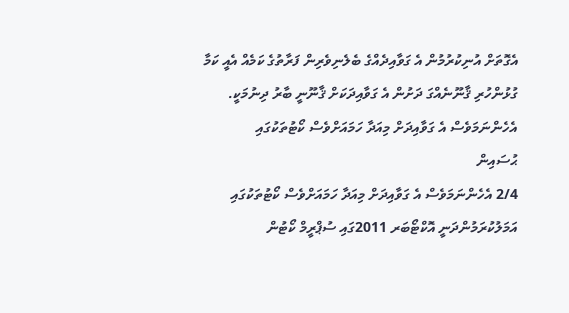އެގޮތަށް އުނިކުރުމުން އެ ގަވާއިދެއްގެ ބެލެނިވެރިން ފަރާތުގެ ކަމެއް އެއީ ކަމާ ގުޅުންހުރި ޤާނޫނެއްގަ ދަށުން އެ ގަވާއިދަކަށް ޤާނޫނީ ބާރު ދިނުމަކީ. އެހެންނަމަވެސް އެ ގަވާއިދަށް މިއަދާ ހަމައަށްވެސް ކޯޓުތަކުގައި
ޙުސައިން
2/4 އެހެންނަމަވެސް އެ ގަވާއިދަށް މިއަދާ ހަމައަށްވެސް ކޯޓުތަކުގައި އަމަލުކުރަމުންދަނީ އޮކްޓޯބަރ 2011ގައި ސުޕްރީމް ކޯޓުން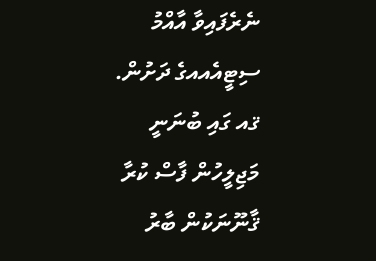ނެރެފައިވާ އާއްމު ސިޓީއެއއގެ ދަށުން. ޤއ ގައި ބުނަނީ މަޖިލީހުން ފާސް ކުރާ ޤާނޫނަކުން ބާރު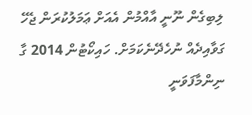ލިބިގެން ނޫނީ އާއްމުން އެއަށް ޢަމަލުކުރަން ޖެހޭ ގަވާއިދެއް ނުހެދޭނެކަމަށް. ހައިކޯޓުން 2014 ގާ ނިންމާފަވަނީ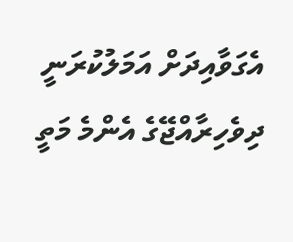އެގަވާއިދަށް އަމަލުކުރަނީ ދިވެހިރާއްޖޭގެ އެންމެ މަތީ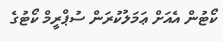ކޯޓުން އެއަށް ޢަމަލުކުރަން ސުޕްރީމް ކޯޓުގެ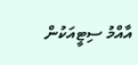އާއްމު ސިޓީއަކުން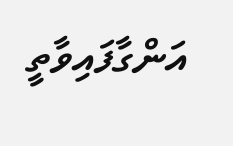އަންގާފައިވާތީ